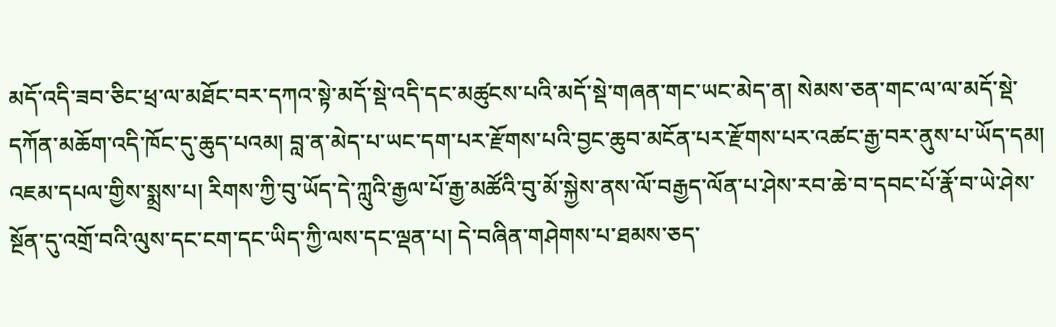མདོ་འདི་ཟབ་ཅིང་ཕྲ་ལ་མཐོང་བར་དཀའ་སྟེ་མདོ་སྡེ་འདི་དང་མཚུངས་པའི་མདོ་སྡེ་གཞན་གང་ཡང་མེད་ན། སེམས་ཅན་གང་ལ་ལ་མདོ་སྡེ་དཀོན་མཆོག་འདི་ཁོང་དུ་ཆུད་པའམ། བླ་ན་མེད་པ་ཡང་དག་པར་རྫོགས་པའི་བྱང་ཆུབ་མངོན་པར་རྫོགས་པར་འཚང་རྒྱ་བར་ནུས་པ་ཡོད་དམ། འཇམ་དཔལ་གྱིས་སྨྲས་པ། རིགས་ཀྱི་བུ་ཡོད་དེ་ཀླུའི་རྒྱལ་པོ་རྒྱ་མཚོའི་བུ་མོ་སྐྱེས་ནས་ལོ་བརྒྱད་ལོན་པ་ཤེས་རབ་ཆེ་བ་དབང་པོ་རྣོ་བ་ཡེ་ཤེས་སྔོན་དུ་འགྲོ་བའི་ལུས་དང་ངག་དང་ཡིད་ཀྱི་ལས་དང་ལྡན་པ། དེ་བཞིན་གཤེགས་པ་ཐམས་ཅད་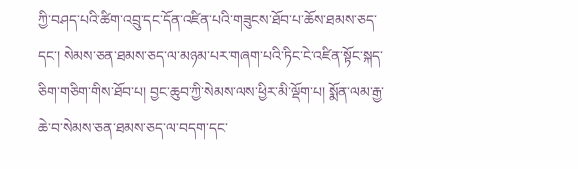ཀྱི་བཤད་པའི་ཚིག་འབྲུ་དང་དོན་འཛིན་པའི་གཟུངས་ཐོབ་པ་ཆོས་ཐམས་ཅད་དང་། སེམས་ཅན་ཐམས་ཅད་ལ་མཉམ་པར་གཞག་པའི་ཏིང་ངེ་འཛིན་སྟོང་སྐད་ཅིག་གཅིག་གིས་ཐོབ་པ། བྱང་ཆུབ་ཀྱི་སེམས་ལས་ཕྱིར་མི་ལྡོག་པ། སྨོན་ལམ་རྒྱ་ཆེ་བ་སེམས་ཅན་ཐམས་ཅད་ལ་བདག་དང་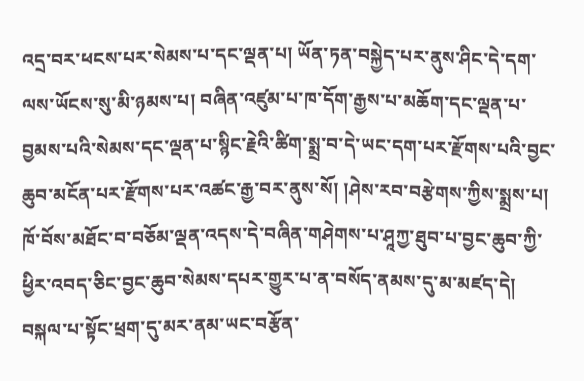འདྲ་བར་ཕངས་པར་སེམས་པ་དང་ལྡན་པ། ཡོན་ཏན་བསྐྱེད་པར་ནུས་ཤིང་དེ་དག་ལས་ཡོངས་སུ་མི་ཉམས་པ། བཞིན་འཛུམ་པ་ཁ་དོག་རྒྱས་པ་མཆོག་དང་ལྡན་པ་བྱམས་པའི་སེམས་དང་ལྡན་པ་སྙིང་རྗེའི་ཚིག་སྨྲ་བ་དེ་ཡང་དག་པར་རྫོགས་པའི་བྱང་ཆུབ་མངོན་པར་རྫོགས་པར་འཚང་རྒྱ་བར་ནུས་སོ། །ཤེས་རབ་བརྩེགས་ཀྱིས་སྨྲས་པ། ཁོ་བོས་མཐོང་བ་བཅོམ་ལྡན་འདས་དེ་བཞིན་གཤེགས་པ་ཤཱཀྱ་ཐུབ་པ་བྱང་ཆུབ་ཀྱི་ཕྱིར་འབད་ཅིང་བྱང་ཆུབ་སེམས་དཔར་གྱུར་པ་ན་བསོད་ནམས་དུ་མ་མཛད་དེ། བསྐལ་པ་སྟོང་ཕྲག་དུ་མར་ནམ་ཡང་བརྩོན་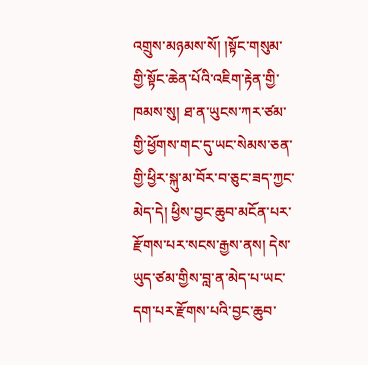འགྲུས་མཉམས་སོ། །སྟོང་གསུམ་གྱི་སྟོང་ཆེན་པོའི་འཇིག་རྟེན་གྱི་ཁམས་སུ། ཐ་ན་ཡུངས་ཀར་ཙམ་གྱི་ཕྱོགས་གང་དུ་ཡང་སེམས་ཅན་གྱི་ཕྱིར་སྐུ་མ་བོར་བ་ཅུང་ཟད་ཀྱང་མེད་དེ། ཕྱིས་བྱང་ཆུབ་མངོན་པར་རྫོགས་པར་སངས་རྒྱས་ནས། དེས་ཡུད་ཙམ་གྱིས་བླ་ན་མེད་པ་ཡང་དག་པར་རྫོགས་པའི་བྱང་ཆུབ་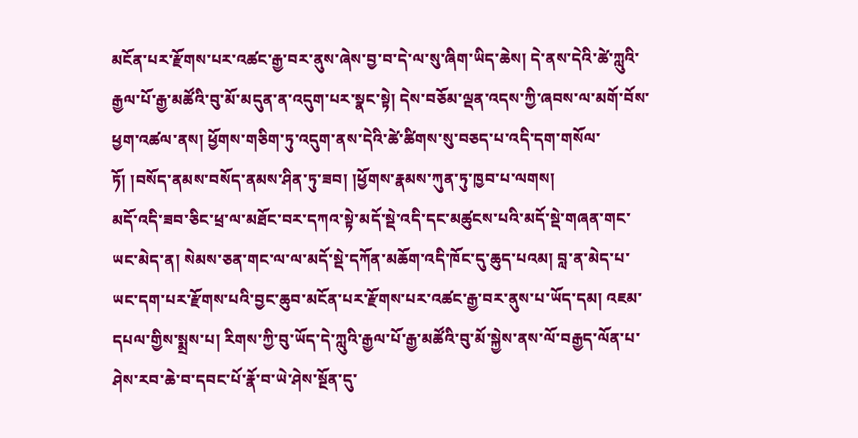མངོན་པར་རྫོགས་པར་འཚང་རྒྱ་བར་ནུས་ཞེས་བྱ་བ་དེ་ལ་སུ་ཞིག་ཡིད་ཆེས། དེ་ནས་དེའི་ཚེ་ཀླུའི་རྒྱལ་པོ་རྒྱ་མཚོའི་བུ་མོ་མདུན་ན་འདུག་པར་སྣང་སྟེ། དེས་བཅོམ་ལྡན་འདས་ཀྱི་ཞབས་ལ་མགོ་བོས་ཕྱག་འཚལ་ནས། ཕྱོགས་གཅིག་ཏུ་འདུག་ནས་དེའི་ཚེ་ཚིགས་སུ་བཅད་པ་འདི་དག་གསོལ་ཏོ། །བསོད་ནམས་བསོད་ནམས་ཤིན་ཏུ་ཟབ། །ཕྱོགས་རྣམས་ཀུན་ཏུ་ཁྱབ་པ་ལགས།
མདོ་འདི་ཟབ་ཅིང་ཕྲ་ལ་མཐོང་བར་དཀའ་སྟེ་མདོ་སྡེ་འདི་དང་མཚུངས་པའི་མདོ་སྡེ་གཞན་གང་ཡང་མེད་ན། སེམས་ཅན་གང་ལ་ལ་མདོ་སྡེ་དཀོན་མཆོག་འདི་ཁོང་དུ་ཆུད་པའམ། བླ་ན་མེད་པ་ཡང་དག་པར་རྫོགས་པའི་བྱང་ཆུབ་མངོན་པར་རྫོགས་པར་འཚང་རྒྱ་བར་ནུས་པ་ཡོད་དམ། འཇམ་དཔལ་གྱིས་སྨྲས་པ། རིགས་ཀྱི་བུ་ཡོད་དེ་ཀླུའི་རྒྱལ་པོ་རྒྱ་མཚོའི་བུ་མོ་སྐྱེས་ནས་ལོ་བརྒྱད་ལོན་པ་ཤེས་རབ་ཆེ་བ་དབང་པོ་རྣོ་བ་ཡེ་ཤེས་སྔོན་དུ་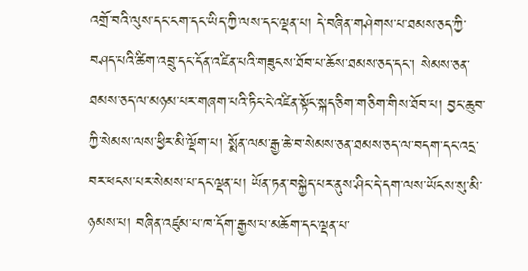འགྲོ་བའི་ལུས་དང་ངག་དང་ཡིད་ཀྱི་ལས་དང་ལྡན་པ། དེ་བཞིན་གཤེགས་པ་ཐམས་ཅད་ཀྱི་བཤད་པའི་ཚིག་འབྲུ་དང་དོན་འཛིན་པའི་གཟུངས་ཐོབ་པ་ཆོས་ཐམས་ཅད་དང་། སེམས་ཅན་ཐམས་ཅད་ལ་མཉམ་པར་གཞག་པའི་ཏིང་ངེ་འཛིན་སྟོང་སྐད་ཅིག་གཅིག་གིས་ཐོབ་པ། བྱང་ཆུབ་ཀྱི་སེམས་ལས་ཕྱིར་མི་ལྡོག་པ། སྨོན་ལམ་རྒྱ་ཆེ་བ་སེམས་ཅན་ཐམས་ཅད་ལ་བདག་དང་འདྲ་བར་ཕངས་པར་སེམས་པ་དང་ལྡན་པ། ཡོན་ཏན་བསྐྱེད་པར་ནུས་ཤིང་དེ་དག་ལས་ཡོངས་སུ་མི་ཉམས་པ། བཞིན་འཛུམ་པ་ཁ་དོག་རྒྱས་པ་མཆོག་དང་ལྡན་པ་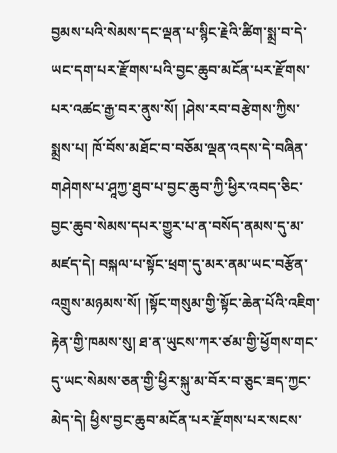བྱམས་པའི་སེམས་དང་ལྡན་པ་སྙིང་རྗེའི་ཚིག་སྨྲ་བ་དེ་ཡང་དག་པར་རྫོགས་པའི་བྱང་ཆུབ་མངོན་པར་རྫོགས་པར་འཚང་རྒྱ་བར་ནུས་སོ། །ཤེས་རབ་བརྩེགས་ཀྱིས་སྨྲས་པ། ཁོ་བོས་མཐོང་བ་བཅོམ་ལྡན་འདས་དེ་བཞིན་གཤེགས་པ་ཤཱཀྱ་ཐུབ་པ་བྱང་ཆུབ་ཀྱི་ཕྱིར་འབད་ཅིང་བྱང་ཆུབ་སེམས་དཔར་གྱུར་པ་ན་བསོད་ནམས་དུ་མ་མཛད་དེ། བསྐལ་པ་སྟོང་ཕྲག་དུ་མར་ནམ་ཡང་བརྩོན་འགྲུས་མཉམས་སོ། །སྟོང་གསུམ་གྱི་སྟོང་ཆེན་པོའི་འཇིག་རྟེན་གྱི་ཁམས་སུ། ཐ་ན་ཡུངས་ཀར་ཙམ་གྱི་ཕྱོགས་གང་དུ་ཡང་སེམས་ཅན་གྱི་ཕྱིར་སྐུ་མ་བོར་བ་ཅུང་ཟད་ཀྱང་མེད་དེ། ཕྱིས་བྱང་ཆུབ་མངོན་པར་རྫོགས་པར་སངས་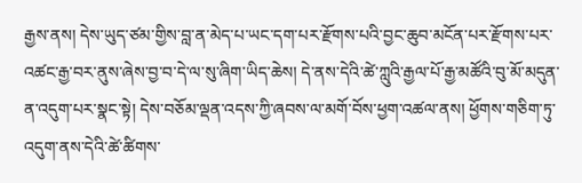རྒྱས་ནས། དེས་ཡུད་ཙམ་གྱིས་བླ་ན་མེད་པ་ཡང་དག་པར་རྫོགས་པའི་བྱང་ཆུབ་མངོན་པར་རྫོགས་པར་འཚང་རྒྱ་བར་ནུས་ཞེས་བྱ་བ་དེ་ལ་སུ་ཞིག་ཡིད་ཆེས། དེ་ནས་དེའི་ཚེ་ཀླུའི་རྒྱལ་པོ་རྒྱ་མཚོའི་བུ་མོ་མདུན་ན་འདུག་པར་སྣང་སྟེ། དེས་བཅོམ་ལྡན་འདས་ཀྱི་ཞབས་ལ་མགོ་བོས་ཕྱག་འཚལ་ནས། ཕྱོགས་གཅིག་ཏུ་འདུག་ནས་དེའི་ཚེ་ཚིགས་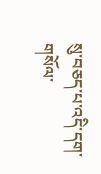སུ་བཅད་པ་འདི་དག་གསོལ་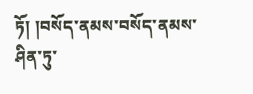ཏོ། །བསོད་ནམས་བསོད་ནམས་ཤིན་ཏུ་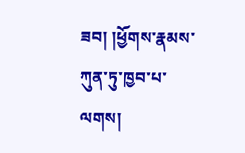ཟབ། །ཕྱོགས་རྣམས་ཀུན་ཏུ་ཁྱབ་པ་ལགས།